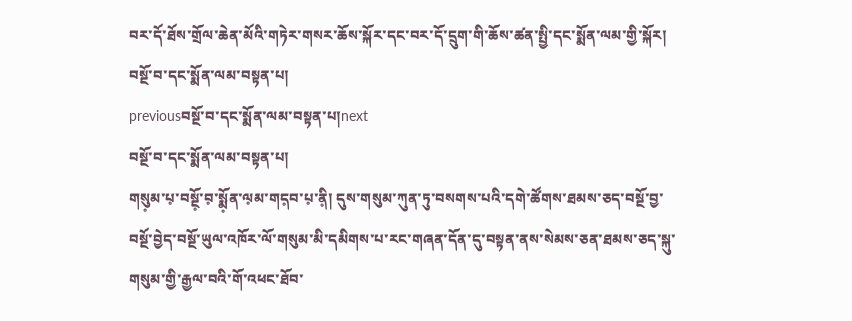བར་དོ་ཐོས་གྲོལ་ཆེན་མོའི་གཏེར་གསར་ཆོས་སྐོར་དང་བར་དོ་དྲུག་གི་ཆོས་ཚན་སྤྱི་དང་སྨོན་ལམ་གྱི་སྐོར།
བསྔོ་བ་དང་སྨོན་ལམ་བསྟན་པ།
previousབསྔོ་བ་དང་སྨོན་ལམ་བསྟན་པ།next
བསྔོ་བ་དང་སྨོན་ལམ་བསྟན་པ།
གསུ༷མ་པ༷་བསྔོ༷་བ༷་སྨོ༷ན་ལ༷མ་གད༷བ་པ༷་ནི༷། དུས་གསུམ་ཀུན་ཏུ་བསགས་པའི་དགེ་ཚོགས་ཐམས་ཅད་བསྔོ་བྱ་བསྔོ་བྱེད་བསྔོ་ཡུལ་འཁོར་ལོ་གསུམ་མི་དམིགས་པ་རང་གཞན་དོན་དུ་བསྟན་ནས་སེམས་ཅན་ཐམས་ཅད་སྐུ་གསུམ་གྱི་རྒྱལ་བའི་གོ་འཕང་ཐོབ་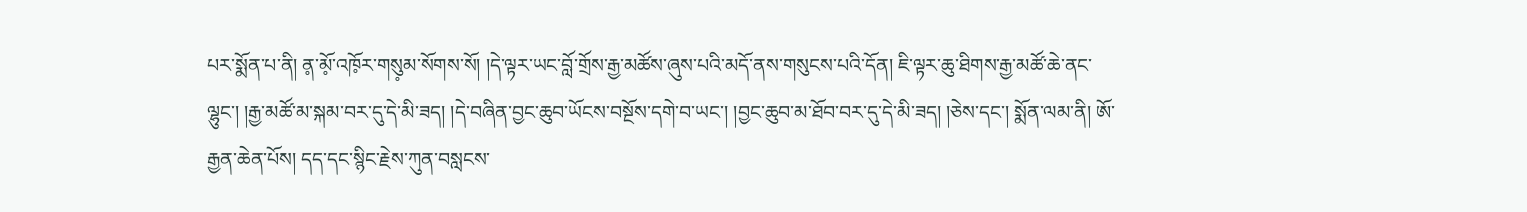པར་སྨོན་པ་ནི། ན༷་མོ༷་འཁོ༷ར་གསུ༷མ་སོགས་སོ། །དེ་ལྟར་ཡང་བློ་གྲོས་རྒྱ་མཚོས་ཞུས་པའི་མདོ་ནས་གསུངས་པའི་དོན། ཇི་ལྟར་ཆུ་ཐིགས་རྒྱ་མཚོ་ཆེ་ནང་ལྷུང་། །རྒྱ་མཚོ་མ་སྐམ་བར་དུ་དེ་མི་ཟད། །དེ་བཞིན་བྱང་ཆུབ་ཡོངས་བསྔོས་དགེ་བ་ཡང་། །བྱང་ཆུབ་མ་ཐོབ་བར་དུ་དེ་མི་ཟད། །ཅེས་དང་། སྨོན་ལམ་ནི། ཨོ་རྒྱན་ཆེན་པོས། དད་དང་སྙིང་རྗེས་ཀུན་བསླངས་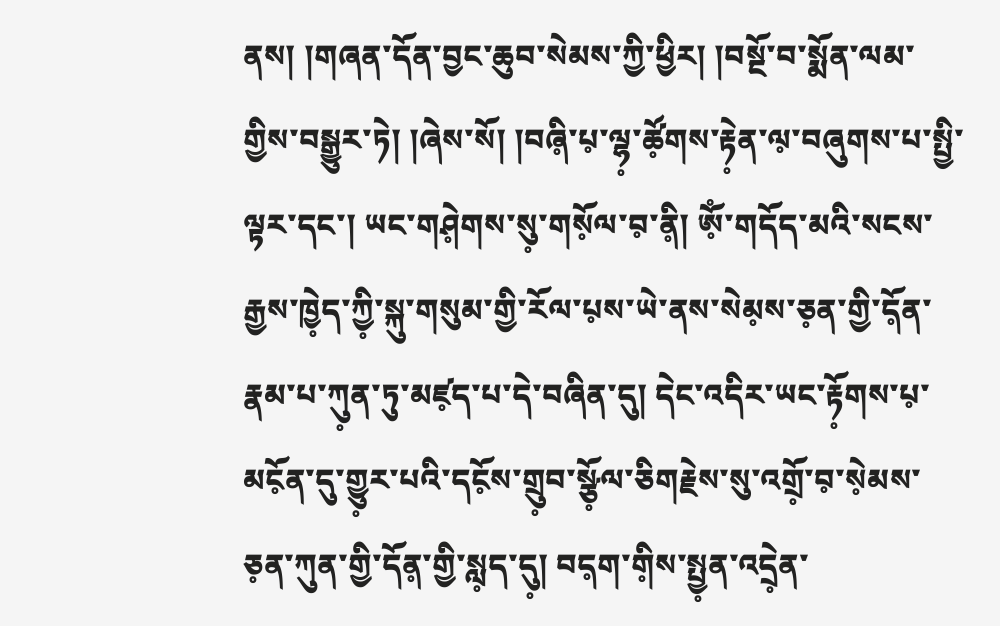ནས། །གཞན་དོན་བྱང་ཆུབ་སེམས་ཀྱི་ཕྱིར། །བསྔོ་བ་སྨོན་ལམ་གྱིས་བསྒྱུར་ཏེ། །ཞེས་སོ། །བཞི༷་པ༷་ལྷ༷་ཚོ༷གས་རྟེ༷ན་ལ༷་བཞུགས་པ་སྤྱི་ལྟར་དང་། ཡང་གཤེ༷གས་སུ༷་གསོ༷ལ་བ༷་ནི༷། ༀ༷་གདོད་མའི་སངས་རྒྱས་ཁྱེ༷ད་ཀྱི༷་སྐུ་གསུམ་གྱི་རོལ་པ༷ས་ཡེ་ནས་སེམ༷ས་ཅ༷ན་གྱི་དོ༷ན་རྣམ་པ་ཀུ༷ན་ཏུ་མཛ༷ད་པ་དེ་བཞིན་དུ། དེང་འདིར་ཡང་རྟོ༷གས་པ༷་མངོ༷ན་དུ་གྱུ༷ར་པའི་དངོ༷ས་གྲུ༷བ་སྩོ༷ལ་ཅིགརྗེས་སུ་འགྲོ༷་བ༷་སེ༷མས་ཅ༷ན་ཀུན་གྱི་དོན༷་གྱི་སླ༷ད་དུ༷། བད༷ག་གི༷ས་སྤྱ༷ན་འདྲེ༷ན་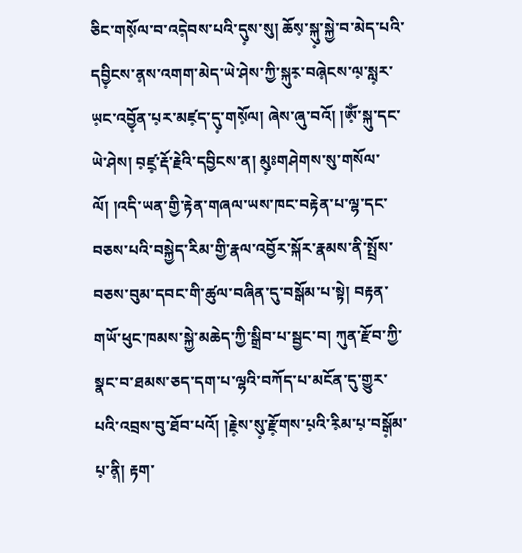ཅིང་གསོ༷ལ་བ་འདེ༷བས་པའི་དུ༷ས་སུ། ཆོས༷་སྐུ༷་སྐྱེ་བ་མེད་པའི་དབྱི༷ངས་ན༷ས་འགག་མེད་ཡེ་ཤེས་ཀྱི་སྐུར༷་བཞེ༷ངས་ལ༷་སླ༷ར་ཡ༷ང་འབྱོ༷ན་པ༷ར་མཛ༷ད་དུ༷་གསོ༷ལ། ཞེས་ཞུ་བའོ། །ༀ༷་སྐུ་དང་ཡེ་ཤེས། བ༷ཛྲ༷་རྡོ་རྗེའི་དབྱིངས་ན། མུ༷ཿགཤེགས་སུ་གསོལ་ལོ། །འདི་ཡན་གྱི་རྟེན་གཞལ་ཡས་ཁང་བརྟེན་པ་ལྷ་དང་བཅས་པའི་བསྐྱེད་རིམ་གྱི་རྣལ་འབྱོར་སྐོར་རྣམས་ནི་སྤྲོས་བཅས་བུམ་དབང་གི་ཚུལ་བཞིན་དུ་བསྒོམ་པ་སྟེ། བརྟན་གཡོ་ཕུང་ཁམས་སྐྱེ་མཆེད་ཀྱི་སྒྲིབ་པ་སྦྱང་བ། ཀུན་རྫོབ་ཀྱི་སྣང་བ་ཐམས་ཅད་དག་པ་ལྷའི་བཀོད་པ་མངོན་དུ་གྱུར་པའི་འབྲས་བུ་ཐོབ་པའོ། །རྗེ༷ས་སུ༷་རྫོ༷གས་པ༷འི་རི༷མ་པ༷་བསྒོ༷མ་པ༷་ནི༷། རྟག་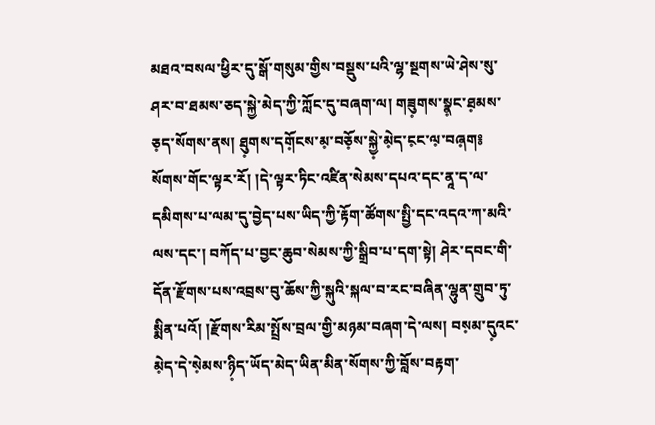མཐའ་བསལ་ཕྱིར་དུ་སྒོ་གསུམ་གྱིས་བསྡུས་པའི་ལྷ་སྔགས་ཡེ་ཤེས་སུ་ཤར་བ་ཐམས་ཅད་སྐྱེ་མེད་ཀྱི་ཀློང་དུ་བཞག་ལ། གཟུ༷གས་སྣ༷ང་ཐ༷མས་ཅ༷ད་སོགས་ནས། ཐུ༷གས་དགོ༷ངས་མ༷་བཅོ༷ས་སྐྱེ༷་མེ༷ད་ང༷ང་ལ༷་བཞ༷ག༔ སོགས་གོང་ལྟར་རོ། །དེ་ལྟར་ཏིང་འཛིན་སེམས་དཔའ་དང་ནཱ་ད་ལ་དམིགས་པ་ལམ་དུ་བྱེད་པས་ཡིད་ཀྱི་རྟོག་ཚོགས་སྤྱི་དང་འདའ་ཀ་མའི་ལས་དང་། བཀོད་པ་བྱང་ཆུབ་སེམས་ཀྱི་སྒྲིབ་པ་དག་སྟེ། ཤེར་དབང་གི་དོན་རྫོགས་པས་འབྲས་བུ་ཆོས་ཀྱི་སྐུའི་སྐལ་བ་རང་བཞིན་ལྷུན་གྲུབ་ཏུ་སྨིན་པའོ། །རྫོགས་རིམ་སྤྲོས་བྲལ་གྱི་མཉམ་བཞག་དེ་ལས། བས༷མ་དུ༷འང་མེ༷ད་དེ་སེ༷མས་ཉི༷ད་ཡོད་མེད་ཡིན་མིན་སོགས་ཀྱི་བློས་བརྟག་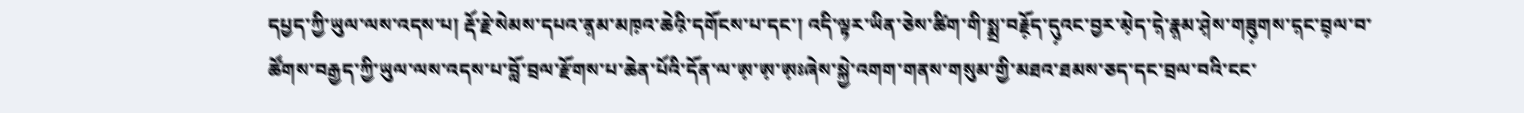དཔྱད་ཀྱི་ཡུལ་ལས་འདས་པ། རྡོ་རྗེ་སེམས་དཔའ་ན༷མ་མཁ༷འ་ཆེའི༷་དགོངས་པ་དང་། འདི་ལྟར་ཡིན་ཅེས་ཚིག་གི་སྨྲ་བརྗོ༷ད་དུ༷འང་བྱར་མེ༷ད་དེ༷་རྣ༷མ་ཤེ༷ས་གཟུ༷གས་ད༷ང་བྲ༷ལ་བ་ཚོགས་བརྒྱད་ཀྱི་ཡུལ་ལས་འདས་པ་བློ་བྲལ་རྫོགས་པ་ཆེན་པོའི་དོན་ལ་ཨ༷་ཨ༷་ཨ༷ཿཞེས་སྐྱེ་འགག་གནས་གསུམ་གྱི་མཐའ་ཐམས་ཅད་དང་བྲལ་བའི་ངང་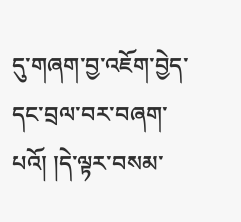དུ་གཞག་བྱ་འཇོག་བྱེད་དང་བྲལ་བར་བཞག་པའོ། །དེ་ལྟར་བསམ་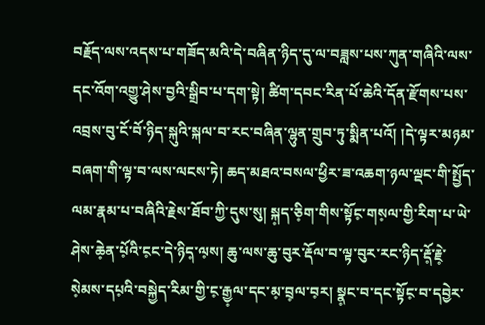བརྗོད་ལས་འདས་པ་གཟོད་མའི་དེ་བཞིན་ཉིད་དུ་ལ་བཟླས་པས་ཀུན་གཞིའི་ལས་དང་འོག་འགྱུ་ཤེས་བྱའི་སྒྲིབ་པ་དག་སྟེ། ཚིག་དབང་རིན་པོ་ཆེའི་དོན་རྫོགས་པས་འབྲས་བུ་ངོ་བོ་ཉིད་སྐུའི་སྐལ་བ་རང་བཞིན་ལྷུན་གྲུབ་ཏུ་སྨིན་པའོ། །དེ་ལྟར་མཉམ་བཞག་གི་ལྟ་བ་ལས་ལངས་ཏེ། ཆད་མཐའ་བསལ་ཕྱིར་ཟ་འཆག་ཉལ་ལྡང་གི་སྤྱོད་ལམ་རྣམ་པ་བཞིའི་རྗེས་ཐོབ་ཀྱི་དུས་སུ། སྐ༷ད་ཅི༷ག་གིས་སྟོང༷་གས༷ལ་གྱི་རིག་པ་ཡེ་ཤེས་ཆེ༷ན་པོ༷འི་ང༷ང་དེ་ཉིད༷་ལ༷ས། ཆུ་ལས་ཆུ་བུར་རྡོལ་བ་ལྟ་བུར་རང་ཉིད་རྡོ༷་རྗེ༷་སེ༷མས་དཔ༷འི་བསྐྱེད་རིམ་གྱི་ང༷་རྒྱ༷ལ་དང་མ༷་བྲ༷ལ་བ༷ར། སྣ༷ང་བ་དང་སྟོང༷་བ་དབྱེར་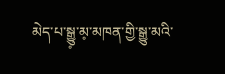མེད་པ་སྒྱུ༷་མ༷་མཁན་གྱི་སྒྱུ་མའི་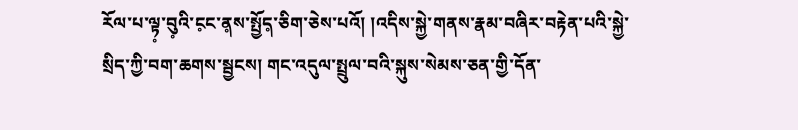རོལ་པ་ལྟ༷་བུ༷འི་ང༷ང་ན༷ས་སྤྱོད༷་ཅིག་ཅེས་པའོ། །འདིས་སྐྱེ་གནས་རྣམ་བཞིར་བརྟེན་པའི་སྐྱེ་སྲིད་ཀྱི་བག་ཆགས་སྦྱངས། གང་འདུལ་སྤྲུལ་བའི་སྐུས་སེམས་ཅན་གྱི་དོན་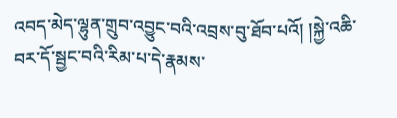འབད་མེད་ལྷུན་གྲུབ་འབྱུང་བའི་འབྲས་བུ་ཐོབ་པའོ། །སྐྱེ་འཆི་བར་དོ་སྦྱང་བའི་རིམ་པ་དེ་རྣམས་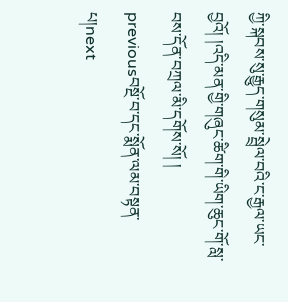ཀྱི་སྐབས་སུ་རྒྱུད་གསུམ་སྦྲེལ་བའི་ང་རྒྱལ་ཡང་བྱའོ། །འདི་མན་གྱི་གཞུང་ཚིག་གི་ཡིག་ཆུང་གོ་སླ་བས་དོན་བཀྲལ་མི་དགོས་སོ། །
previousབསྔོ་བ་དང་སྨོན་ལམ་བསྟན་པ།next